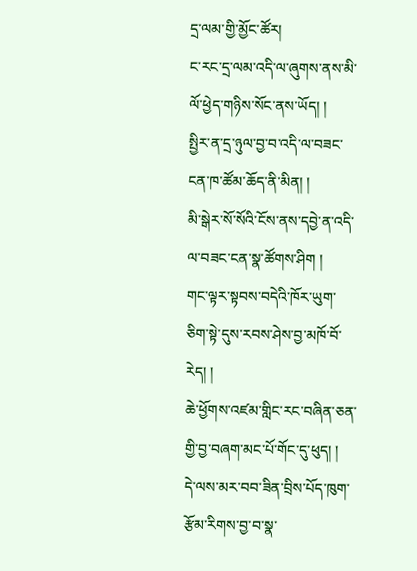དྲ་ལམ་གྱི་མྱོང་ཚོར།
ང་རང་དྲ་ལམ་འདི་ལ་ཞུགས་ནས་མི་ལོ་ཕྱེད་གཉིས་སོང་ནས་ཡོད། །
སྤྱིར་ན་དྲ་ཉུལ་བྱ་བ་འདི་ལ་བཟང་ངན་ཁ་ཚོམ་ཆོད་ནི་མིན། །
མི་སྒེར་སོ་སོའི་ངོས་ནས་དབྱེ་ན་འདི་ལ་བཟང་ངན་སྣ་ཚོགས་ཤིག །
གང་ལྟར་སྟབས་བདེའི་ཁོར་ཡུག་ཅིག་སྟེ་དུས་རབས་ཤེས་བྱ་མཁོ་བོ་རེད། །
ཆེ་ཕྱོགས་འཛམ་གླིང་རང་བཞིན་ཅན་གྱི་བྱ་བཞག་མང་པོ་གོང་དུ་ཕུད། །
དེ་ལས་མར་བབ་ཟིན་བྲིས་པོད་ཁུག་རྩོམ་རིགས་བྱ་བ་སྣ་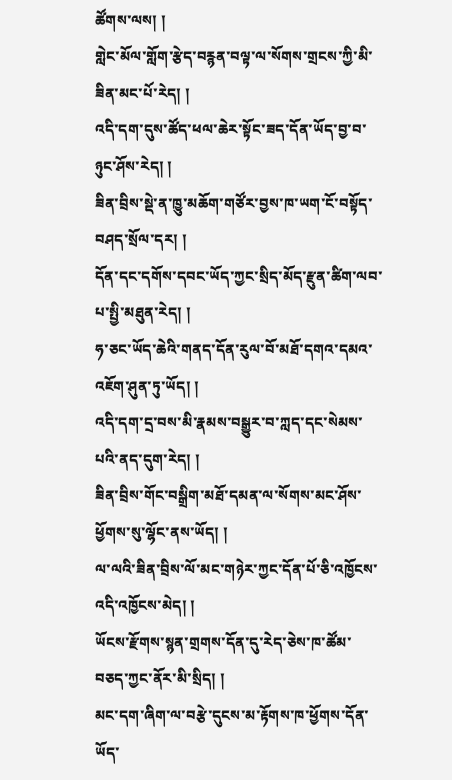ཚོགས་ལས། །
གླེང་མོལ་གློག་རྩེད་བརྙན་བལྟ་ལ་སོགས་གྲངས་ཀྱི་མི་ཟིན་མང་པོ་རེད། །
འདི་དག་དུས་ཚོད་ཕལ་ཆེར་སྟོང་ཟད་དོན་ཡོད་བྱ་བ་ཉུང་ཤོས་རེད། །
ཟིན་བྲིས་སྡེ་ན་ཁྱུ་མཆོག་གཙོར་བྱས་ཁ་ཡག་ངོ་བསྟོད་བཤད་སྲོལ་དར། །
དོན་དང་དགོས་དབང་ཡོད་ཀྱང་སྲིད་མོད་རྫུན་ཚིག་ལབ་པ་སྤྱི་མཐུན་རེད། །
ཧ་ཅང་ཡོད་ཆེའི་གནད་དོན་རུལ་བོ་མཐོ་དགའ་དམའ་འཇོག་ཤུན་ཏུ་ཡོད། །
འདི་དག་དྲ་བས་མི་རྣམས་བསྒྱུར་བ་ཀླད་དང་སེམས་པའི་ནད་དུག་རེད། །
ཟིན་བྲིས་གོང་བསྒྲིག་མཐོ་དམན་ལ་སོགས་མང་ཤོས་ཕྱོགས་སུ་ལྷོང་ནས་ཡོད། །
ལ་ལའི་ཟིན་བྲིས་ལོ་མང་གཉེར་ཀྱང་དོན་པོ་ཅི་འཁྱོངས་འདི་འཁྱོངས་མེད། །
ཡོངས་རྫོགས་སྙན་གྲགས་དོན་དུ་རེད་ཅེས་ཁ་ཚོམ་བཅད་ཀྱང་ནོར་མི་སྲིད། །
མང་དག་ཞིག་ལ་བརྩེ་དུངས་མ་རྟོགས་ཁ་ཕྱོགས་དོན་ཡོད་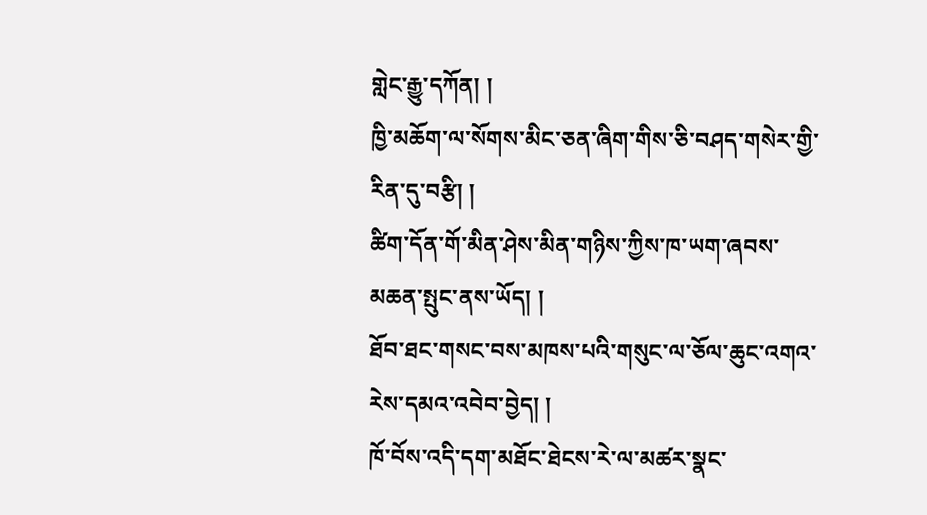གླེང་རྒྱུ་དཀོན། །
ཁྱི་མཆོག་ལ་སོགས་མིང་ཅན་ཞིག་གིས་ཅི་བཤད་གསེར་གྱི་རིན་དུ་བརྩི། །
ཚིག་དོན་གོ་མིན་ཤེས་མིན་གཉིས་ཀྱིས་ཁ་ཡག་ཞབས་མཆན་སྤུང་ནས་ཡོད། །
ཐོབ་ཐང་གསང་བས་མཁས་པའི་གསུང་ལ་ཅོལ་ཆུང་འགའ་རེས་དམའ་འབེབ་བྱེད། །
ཁོ་བོས་འདི་དག་མཐོང་ཐེངས་རེ་ལ་མཚར་སྣང་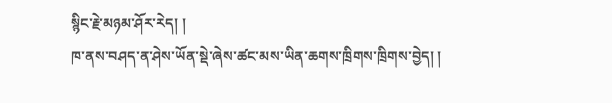སྙིང་རྗེ་མཉམ་ཤོར་རེད། །
ཁ་ནས་བཤད་ན་ཤེས་ཡོན་སྡེ་ཞེས་ཚང་མས་ཡིན་ཆགས་ཁྲིགས་ཁྲིགས་བྱེད། །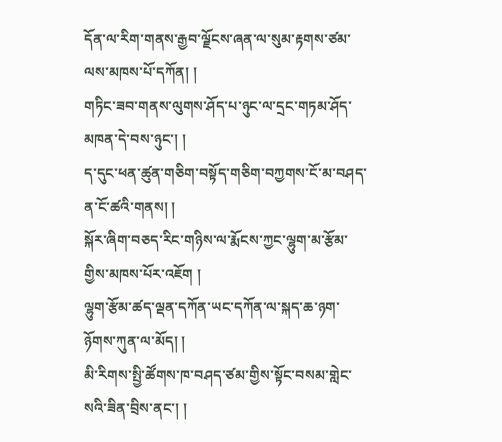དོན་ལ་རིག་གནས་རྒྱབ་ལྗོངས་ཞན་ལ་སུམ་རྟགས་ཙམ་ལས་མཁས་པོ་དཀོན། །
གཏིང་ཟབ་གནས་ལུགས་ཤོད་པ་ཉུང་ལ་དྲང་གཏམ་ཤོད་མཁན་དེ་བས་ཉུང་། །
ད་དུང་ཕན་ཚུན་གཅིག་བསྟོད་གཅིག་བཀྱགས་ངོ་མ་བཤད་ན་ངོ་ཚའི་གནས། །
སྐོར་ཞིག་བཅད་རིང་གཉིས་ལ་རྨོངས་ཀྱང་ལྷུག་མ་རྩོམ་གྱིས་མཁས་པོར་འཇོག །
ལྷུག་རྩོམ་ཚད་ལྡན་དཀོན་ཡང་དཀོན་ལ་སྐད་ཆ་ཉག་ཉོགས་ཀུན་ལ་མོད། །
མི་རིགས་སྤྱི་ཚོགས་ཁ་བཤད་ཙམ་གྱིས་སྟོང་བསམ་གླེང་སའི་ཟིན་བྲིས་ནང་། །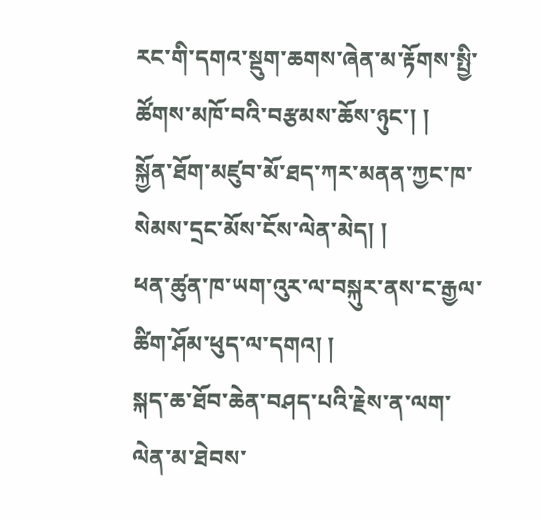རང་གི་དགའ་སྡུག་ཆགས་ཞེན་མ་རྟོགས་སྤྱི་ཚོགས་མཁོ་བའི་བརྩམས་ཆོས་ཉུང་། །
སྐྱོན་ཐོག་མཛུབ་མོ་ཐད་ཀར་མནན་ཀྱང་ཁ་སེམས་དྲང་མོས་ངོས་ལེན་མེད། །
ཕན་ཚུན་ཁ་ཡག་འུར་ལ་བསྐུར་ནས་ང་རྒྱལ་ཚིག་ཤོམ་ཕུད་ལ་དགའ། །
སྐད་ཆ་ཐོབ་ཆེན་བཤད་པའི་རྗེས་ན་ལག་ལེན་མ་ཐེབས་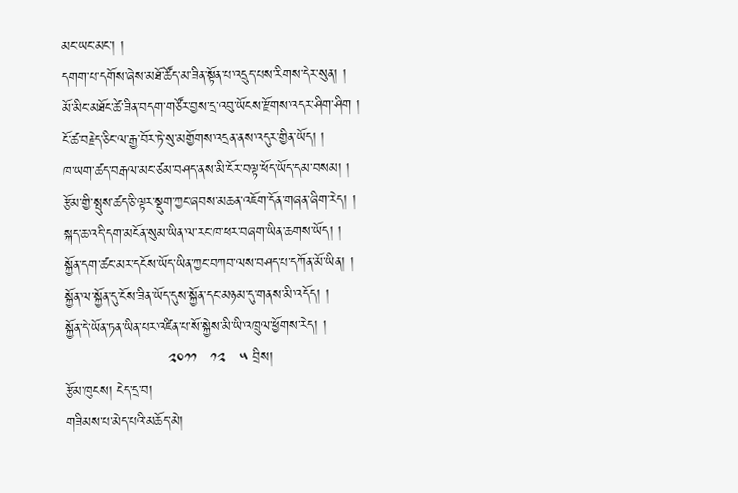མང་ཡང་མང་། །
དགག་པ་དགོས་ཞེས་མཐོ་ཚོད་མ་ཟིན་སྟོན་པ་འདྲུད་པས་རིགས་དེར་སུན། །
མོ་མིང་མཐོང་ཚེ་ཟིན་བདག་གཙོར་བྱས་དྲ་འབུ་ཡོངས་རྫོགས་འདར་ཤིག་ཤིག །
ངོ་ཚ་བརྗེད་ཅིང་ལ་རྒྱ་བོར་ཏེ་སུ་མགྱོགས་འདྲན་ནས་འདུར་གྱིན་ཡོད། །
ཁ་ཡག་ཚད་བརྒལ་མང་ཙམ་བཤད་ནས་མི་ངོར་བལྟ་ཕོད་ཡོད་དམ་བསམ། །
རྩོམ་གྱི་སྤུས་ཚད་ཅི་ལྟར་སྡུག་ཀྱང་ཞབས་མཆན་འཇོག་དོན་གཞན་ཞིག་རེད། །
སྐད་ཆ་འདི་དག་མངོན་སུམ་ཡིན་ལ་རང་ཁ་ཕར་བཞག་ཡིན་ཆགས་ཡོད། །
སྐྱོན་དག་ཚང་མར་དངོས་ཡོད་ཡིན་ཀྱང་བཀབ་ལས་བཤད་པ་དཀོན་མོ་ཡིན། །
སྐྱོན་ལ་སྐྱོན་དུ་ངོས་ཟིན་ཡོད་དུས་སྐྱོན་དང་མཉམ་དུ་གནས་མི་འདོད། །
སྐྱོན་དེ་ཡོན་ཏན་ཡིན་པར་འཛིན་པ་སོ་སྐྱེས་མི་ཡི་འཁྲུལ་ཕྱོགས་རེད། །
                      ༢༠༡༡   ༡༢   ༥ བྲིས།
རྩོམ་ཁུངས། ངེད་དྲ་བ།
གཟིམས་པ་མེད་པའི་མཆོད་མེ།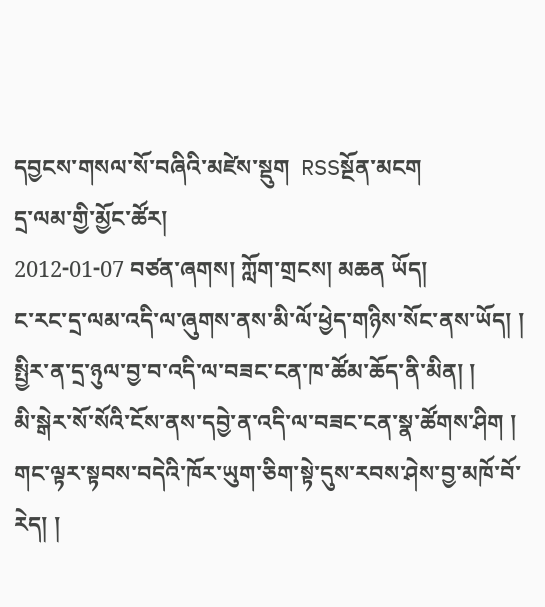དབྱངས་གསལ་སོ་བཞིའི་མཛེས་སྡུག  RSSསྔོན་མངག
དྲ་ལམ་གྱི་མྱོང་ཚོར།
2012-01-07 བཙན་ཞགས། ཀློག་གྲངས། མཆན ཡོད།
ང་རང་དྲ་ལམ་འདི་ལ་ཞུགས་ནས་མི་ལོ་ཕྱེད་གཉིས་སོང་ནས་ཡོད། །
སྤྱིར་ན་དྲ་ཉུལ་བྱ་བ་འདི་ལ་བཟང་ངན་ཁ་ཚོམ་ཆོད་ནི་མིན། །
མི་སྒེར་སོ་སོའི་ངོས་ནས་དབྱེ་ན་འདི་ལ་བཟང་ངན་སྣ་ཚོགས་ཤིག །
གང་ལྟར་སྟབས་བདེའི་ཁོར་ཡུག་ཅིག་སྟེ་དུས་རབས་ཤེས་བྱ་མཁོ་བོ་རེད། །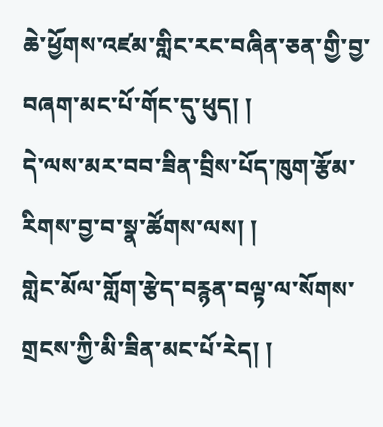ཆེ་ཕྱོགས་འཛམ་གླིང་རང་བཞིན་ཅན་གྱི་བྱ་བཞག་མང་པོ་གོང་དུ་ཕུད། །
དེ་ལས་མར་བབ་ཟིན་བྲིས་པོད་ཁུག་རྩོམ་རིགས་བྱ་བ་སྣ་ཚོགས་ལས། །
གླེང་མོལ་གློག་རྩེད་བརྙན་བལྟ་ལ་སོགས་གྲངས་ཀྱི་མི་ཟིན་མང་པོ་རེད། །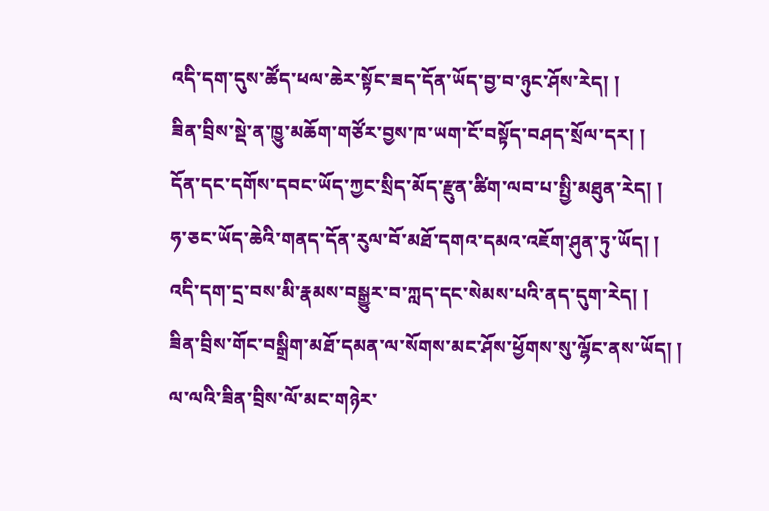འདི་དག་དུས་ཚོད་ཕལ་ཆེར་སྟོང་ཟད་དོན་ཡོད་བྱ་བ་ཉུང་ཤོས་རེད། །
ཟིན་བྲིས་སྡེ་ན་ཁྱུ་མཆོག་གཙོར་བྱས་ཁ་ཡག་ངོ་བསྟོད་བཤད་སྲོལ་དར། །
དོན་དང་དགོས་དབང་ཡོད་ཀྱང་སྲིད་མོད་རྫུན་ཚིག་ལབ་པ་སྤྱི་མཐུན་རེད། །
ཧ་ཅང་ཡོད་ཆེའི་གནད་དོན་རུལ་བོ་མཐོ་དགའ་དམའ་འཇོག་ཤུན་ཏུ་ཡོད། །
འདི་དག་དྲ་བས་མི་རྣམས་བསྒྱུར་བ་ཀླད་དང་སེམས་པའི་ནད་དུག་རེད། །
ཟིན་བྲིས་གོང་བསྒྲིག་མཐོ་དམན་ལ་སོགས་མང་ཤོས་ཕྱོགས་སུ་ལྷོང་ནས་ཡོད། །
ལ་ལའི་ཟིན་བྲིས་ལོ་མང་གཉེར་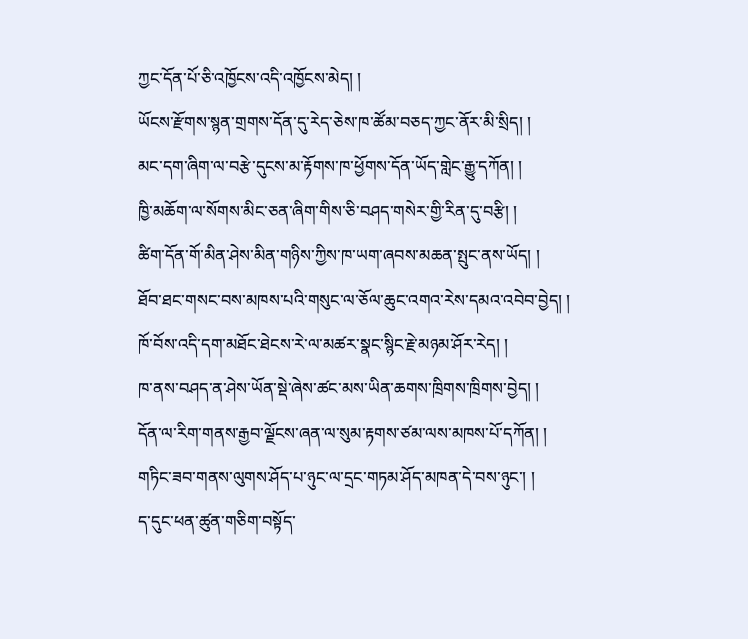ཀྱང་དོན་པོ་ཅི་འཁྱོངས་འདི་འཁྱོངས་མེད། །
ཡོངས་རྫོགས་སྙན་གྲགས་དོན་དུ་རེད་ཅེས་ཁ་ཚོམ་བཅད་ཀྱང་ནོར་མི་སྲིད། །
མང་དག་ཞིག་ལ་བརྩེ་དུངས་མ་རྟོགས་ཁ་ཕྱོགས་དོན་ཡོད་གླེང་རྒྱུ་དཀོན། །
ཁྱི་མཆོག་ལ་སོགས་མིང་ཅན་ཞིག་གིས་ཅི་བཤད་གསེར་གྱི་རིན་དུ་བརྩི། །
ཚིག་དོན་གོ་མིན་ཤེས་མིན་གཉིས་ཀྱིས་ཁ་ཡག་ཞབས་མཆན་སྤུང་ནས་ཡོད། །
ཐོབ་ཐང་གསང་བས་མཁས་པའི་གསུང་ལ་ཅོལ་ཆུང་འགའ་རེས་དམའ་འབེབ་བྱེད། །
ཁོ་བོས་འདི་དག་མཐོང་ཐེངས་རེ་ལ་མཚར་སྣང་སྙིང་རྗེ་མཉམ་ཤོར་རེད། །
ཁ་ནས་བཤད་ན་ཤེས་ཡོན་སྡེ་ཞེས་ཚང་མས་ཡིན་ཆགས་ཁྲིགས་ཁྲིགས་བྱེད། །
དོན་ལ་རིག་གནས་རྒྱབ་ལྗོངས་ཞན་ལ་སུམ་རྟགས་ཙམ་ལས་མཁས་པོ་དཀོན། །
གཏིང་ཟབ་གནས་ལུགས་ཤོད་པ་ཉུང་ལ་དྲང་གཏམ་ཤོད་མཁན་དེ་བས་ཉུང་། །
ད་དུང་ཕན་ཚུན་གཅིག་བསྟོད་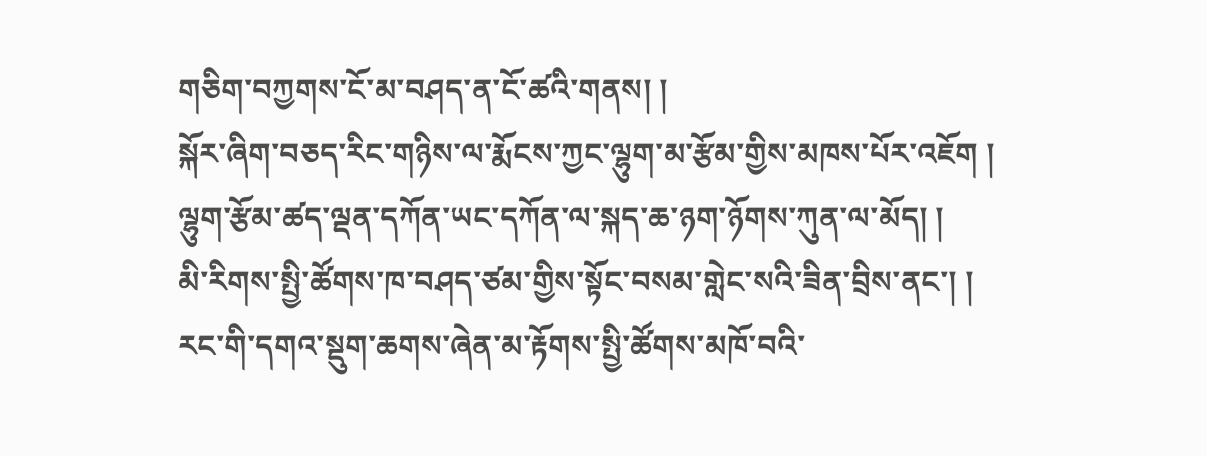གཅིག་བཀྱགས་ངོ་མ་བཤད་ན་ངོ་ཚའི་གནས། །
སྐོར་ཞིག་བཅད་རིང་གཉིས་ལ་རྨོངས་ཀྱང་ལྷུག་མ་རྩོམ་གྱིས་མཁས་པོར་འཇོག །
ལྷུག་རྩོམ་ཚད་ལྡན་དཀོན་ཡང་དཀོན་ལ་སྐད་ཆ་ཉག་ཉོགས་ཀུན་ལ་མོད། །
མི་རིགས་སྤྱི་ཚོགས་ཁ་བཤད་ཙམ་གྱིས་སྟོང་བསམ་གླེང་སའི་ཟིན་བྲིས་ནང་། །
རང་གི་དགའ་སྡུག་ཆགས་ཞེན་མ་རྟོགས་སྤྱི་ཚོགས་མཁོ་བའི་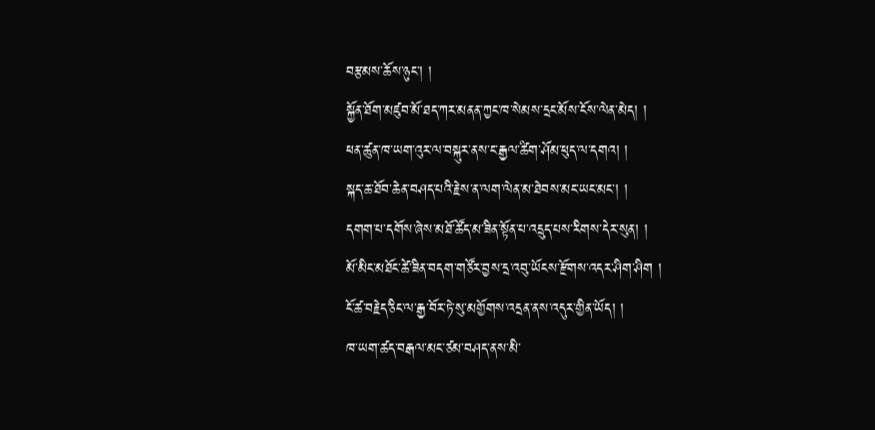བརྩམས་ཆོས་ཉུང་། །
སྐྱོན་ཐོག་མཛུབ་མོ་ཐད་ཀར་མནན་ཀྱང་ཁ་སེམས་དྲང་མོས་ངོས་ལེན་མེད། །
ཕན་ཚུན་ཁ་ཡག་འུར་ལ་བསྐུར་ནས་ང་རྒྱལ་ཚིག་ཤོམ་ཕུད་ལ་དགའ། །
སྐད་ཆ་ཐོབ་ཆེན་བཤད་པའི་རྗེས་ན་ལག་ལེན་མ་ཐེབས་མང་ཡང་མང་། །
དགག་པ་དགོས་ཞེས་མཐོ་ཚོད་མ་ཟིན་སྟོན་པ་འདྲུད་པས་རིགས་དེར་སུན། །
མོ་མིང་མཐོང་ཚེ་ཟིན་བདག་གཙོར་བྱས་དྲ་འབུ་ཡོངས་རྫོགས་འདར་ཤིག་ཤིག །
ངོ་ཚ་བརྗེད་ཅིང་ལ་རྒྱ་བོར་ཏེ་སུ་མགྱོགས་འདྲན་ནས་འདུར་གྱིན་ཡོད། །
ཁ་ཡག་ཚད་བརྒལ་མང་ཙམ་བཤད་ནས་མི་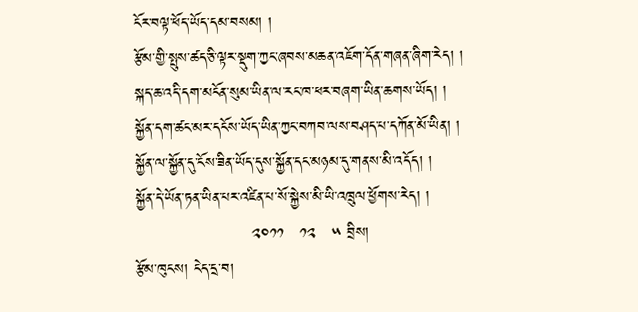ངོར་བལྟ་ཕོད་ཡོད་དམ་བསམ། །
རྩོམ་གྱི་སྤུས་ཚད་ཅི་ལྟར་སྡུག་ཀྱང་ཞབས་མཆན་འཇོག་དོན་གཞན་ཞིག་རེད། །
སྐད་ཆ་འདི་དག་མངོན་སུམ་ཡིན་ལ་རང་ཁ་ཕར་བཞག་ཡིན་ཆགས་ཡོད། །
སྐྱོན་དག་ཚང་མར་དངོས་ཡོད་ཡིན་ཀྱང་བཀབ་ལས་བཤད་པ་དཀོན་མོ་ཡིན། །
སྐྱོན་ལ་སྐྱོན་དུ་ངོས་ཟིན་ཡོད་དུས་སྐྱོན་དང་མཉམ་དུ་གནས་མི་འདོད། །
སྐྱོན་དེ་ཡོན་ཏན་ཡིན་པར་འཛིན་པ་སོ་སྐྱེས་མི་ཡི་འཁྲུལ་ཕྱོགས་རེད། །
                      ༢༠༡༡   ༡༢   ༥ བྲིས།
རྩོམ་ཁུངས། ངེད་དྲ་བ།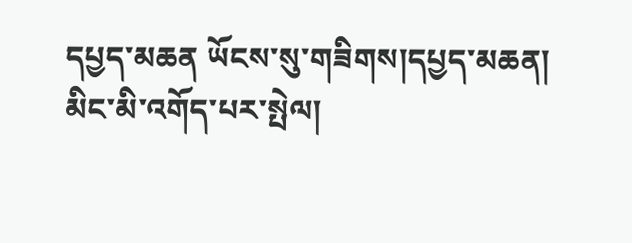དཔྱད་མཆན ཡོངས་སུ་གཟིགས།དཔྱད་མཆན།
མིང་མི་འགོད་པར་སྤེལ།